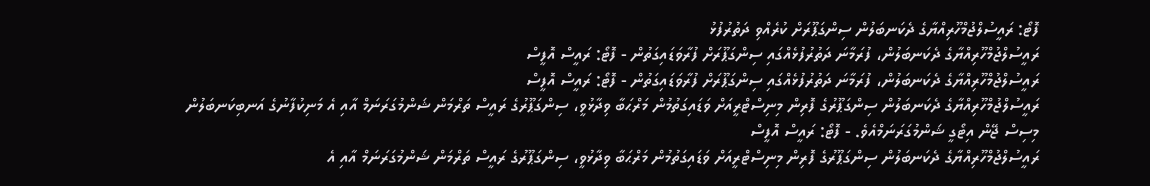ފޮޓޯ: ރައީސުލްޖުމްހޫރިއްޔާގެ ދެކަނބަލުން ސިންގަޕޫރަށް ކުރެއްވި ދަތުރުފުޅު
ރައީސުލްޖުމްހޫރިއްޔާގެ ދެކަނބަލުން، ފުރަމާނަ ދަތުރުފުޅެއްގައި ސިންގަޕޫރަށް ފުރާވަޑައިގަތުން - ފޮޓޯ: ރައީސް އޮފީސް
ރައީސުލްޖުމްހޫރިއްޔާގެ ދެކަނބަލުން، ފުރަމާނަ ދަތުރުފުޅެއްގައި ސިންގަޕޫރަށް ފުރާވަޑައިގަތުން - ފޮޓޯ: ރައީސް އޮފީސް
ރައީސުލްޖުމްހޫރިއްޔާގެ ދެކަނބަލުން ސިންގަޕޫރުގެ ފޮރިން މިނިސްޓްރީއަށް ވަޑައިގަތުމުން މަރްޙަބާ ވިދާޅުވީ، ސިންގަޕޫރުގެ ރައީސް ތަރްމަން ޝަންމުގަރަނަމް އާއި އެ މަނިކުފާނުގެ އަނބިކަނބަލުން މިސިސް ޖޭން އިޓޯގީ ޝަންމުގަރަނަމްއެވެ. - ފޮޓޯ: ރައީސް އޮފީސް
ރައީސުލްޖުމްހޫރިއްޔާގެ ދެކަނބަލުން ސިންގަޕޫރުގެ ފޮރިން މިނިސްޓްރީއަށް ވަޑައިގަތުމުން މަރްޙަބާ ވިދާޅުވީ، ސިންގަޕޫރުގެ ރައީސް ތަރްމަން ޝަންމުގަރަނަމް އާއި އެ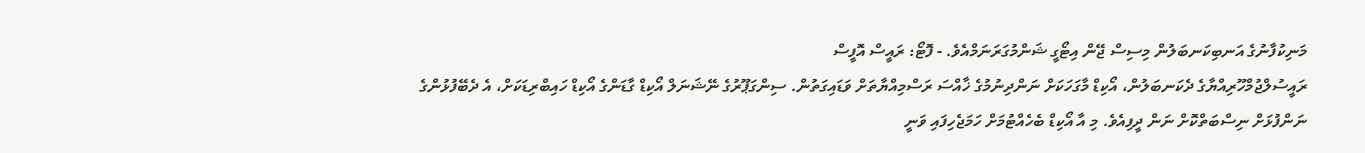މަނިކުފާނުގެ އަނބިކަނބަލުން މިސިސް ޖޭން އިޓޯގީ ޝަންމުގަރަނަމްއެވެ. - ފޮޓޯ: ރައީސް އޮފީސް
ރައީސުލްޖުމްހޫރިއްޔާގެ ދެކަނބަލުން، އޯކިޑް މާގަހަކަށް ނަންދިނުމުގެ ޚާއްސަ ރަސްމިއްޔާތަށް ވަޑައިގަތުން. ސިންގަޕޫރުގެ ނޭޝަނަލް އޯކިޑް ގާޑަންގެ އޯކިޑް ހައިބްރިޑަކަށް، އެ ދެބޭފުޅުންގެ ނަންފުޅަށް ނިސްބަތްކޮށް ނަން ދީފިއެވެ. މި އާ އޯކިޑް ބެހެއްޓުމަށް ހަމަޖެހިފައި ވަނީ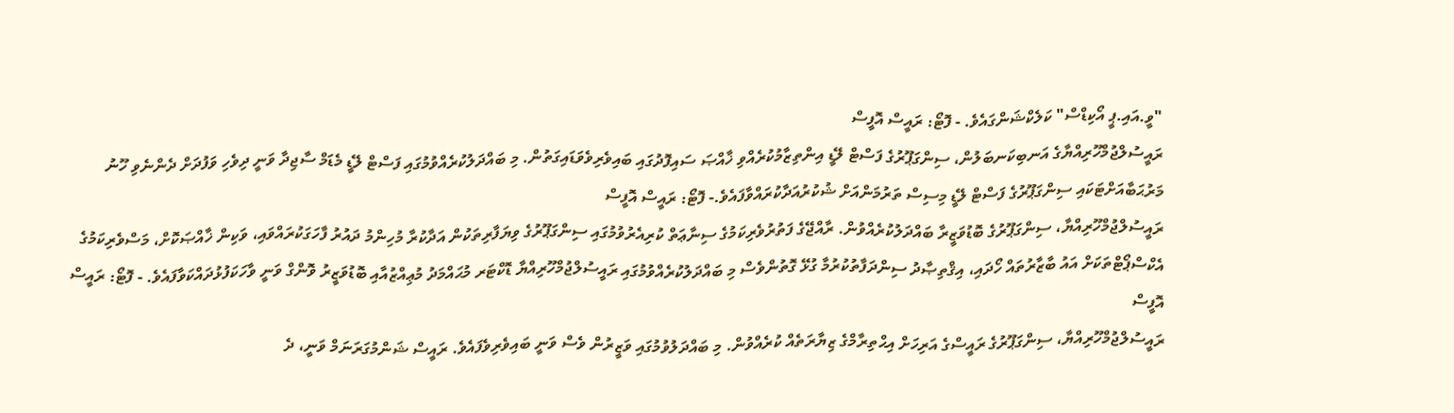"ވީ.އައި.ޕީ އޯކިޑްސް" ކަލެކްޝަންގައެވެ. - ފޮޓޯ: ރައީސް އޮފީސް
ރައީސުލްޖުމްހޫރިއްޔާގެ އަނބިކަނބަލުން، ސިންގަޕޫރުގެ ފަސްޓް ލޭޑީ އިންތިޒާމުކުރެއްވި ޚާއްޞަ ސައިފޮދުގައި ބައިވެރިވެވަޑައިގަތުން. މި ބައްދަލުކުރެއްވުމުގައި ފަސްޓް ލޭޑީ މެޑަމް ސާޖިދާ ވަނީ ދިވެހި ވަފުދަށް ދެންނެވި ހޫނު މަރުޙަބާއަށްޓަކައި ސިންގަޕޫރުގެ ފަސްޓް ލޭޑީ މިސިސް ތަރުމަންއަށް ޝުކުރުއަދާކުރައްވާފައެވެ.- ފޮޓޯ: ރައީސް އޮފީސް
ރައީސުލްޖުމްހޫރިއްޔާ، ސިންގަޕޫރުގެ ބޮޑުވަޒީރާ ބައްދަލުކުރެއްވުން. ރާއްޖޭގެ ފަތުރުވެރިކަމުގެ ސިނާޢަތް ކުރިއެރުވުމުގައި ސިންގަޕޫރުގެ ވިޔަފާރިތަކުން އަދާކުރާ މުހިންމު ދައުރު ފާހަގަކުރައްވައި، ވަކިން ޚާއްޞަކޮށް، މަސްވެރިކަމުގެ އެކްސްޕޯޓްތަކަށް އައު ބާޒާރުތައް ހޯދައި، އިޤްތިޞާދު ސިންދަފާތުކުރުމާ ގުޅޭ ގޮތުންވެސް މި ބައްދަލުކުރެއްވުމުގައި ރައީސުލްޖުމްހޫރިއްޔާ ޑޮކްޓަރ މުޙައްމަދު މުޢިއްޒުއާއި ބޮޑުވަޒީރު ވޮންގް ވަނީ ވާހަކަފުޅުދައްކަވާފައެވެ. - ފޮޓޯ: ރައީސް އޮފީސް
ރައީސުލްޖުމްހޫރިއްޔާ، ސިންގަޕޫރުގެ ރައީސްގެ އަރިހަށް އިޙްތިރާމްގެ ޒިޔާރަތެއް ކުރެއްވުން. މި ބައްދަލުވުމުގައި ވަޒީރުން ވެސް ވަނީ ބައިވެރިވެފައެވެ. ރައީސް ޝަންމުގަރަނަމް ވަނީ، ދެ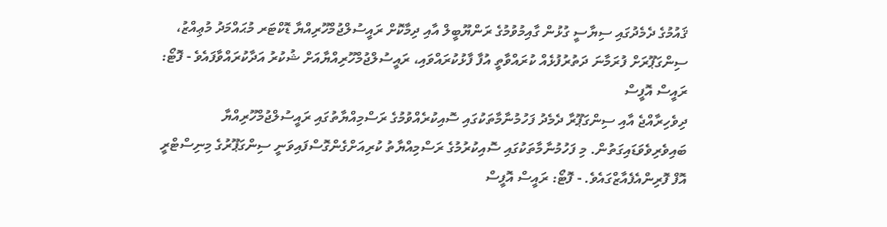ޤައުމުގެ ދެމެދުގައި ސިޔާސީ ގުޅުން ގާއިމުވުމުގެ ރަންޔޫބީލް އާއި ދިމާކޮށް ރައީސުލްޖުމްހޫރިއްޔާ ޑޮކްޓަރ މުޙައްމަދު މުޢިއްޒު، ސިންގަޕޫރަށް ފުރަމާނަ ދަތުރުފުޅެއް ކުރައްވާތީ އުފާ ފާޅުކުރައްވައި، ރައީސުލްޖުމްހޫރިއްޔާއަށް ޝުކުރު އަދާކުރައްވާފައެވެ - ފޮޓޯ: ރައީސް އޮފީސް
ދިވެހިރާއްޖެ އާއި ސިންގަޕޫރާ ދެމެދު ފަހުމުނާމާތަކުގައި ސޮއިކުރެއްވުމުގެ ރަސްމިއްޔާތުގައި ރައީސުލްޖުމްހޫރިއްޔާ ބައިވެރިވެވަޑައިގަތުން. މި ފަހުމުނާމާތަކުގައި ސޮއިކުރުމުގެ ރަސްމިއްޔާތު ކުރިއަށްގެންގޮސްފައިވަނީ ސިންގަޕޫރުގެ މިނިސްޓްރީ އޮފް ފޮރިންއެފެއާޒްގައެވެ. - ފޮޓޯ: ރައީސް އޮފީސް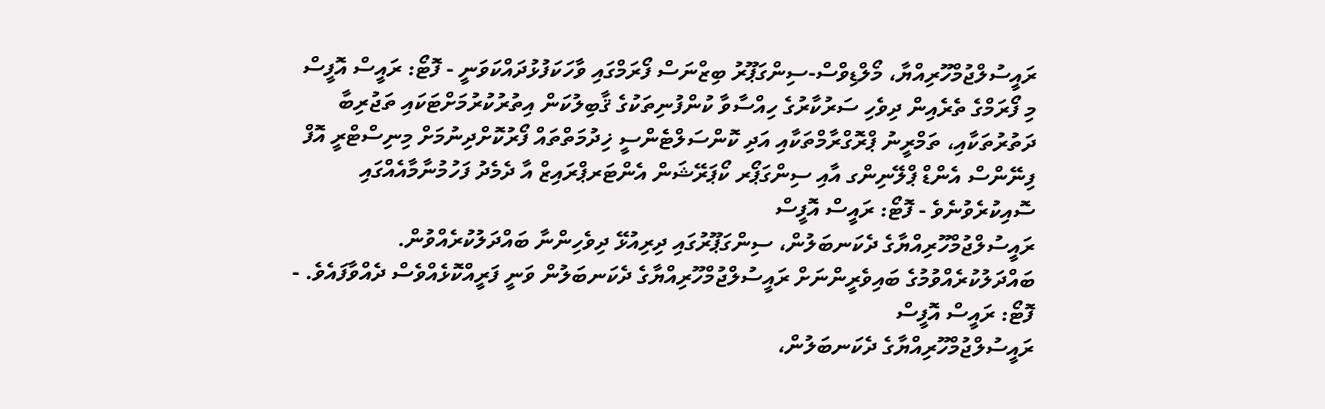ރައީސުލްޖުމްހޫރިއްޔާ، މޯލްޑިވްސް-ސިންގަޕޫރު ބިޒްނަސް ފޯރަމްގައި ވާހަކަފުޅުދައްކަވަނީ - ފޮޓޯ: ރައީސް އޮފީސް
މި ފޯރަމްގެ ތެރެއިން ދިވެހި ސަރުކާރުގެ ހިއްސާވާ ކުންފުނިތަކުގެ ޤާބިލުކަން އިތުރުކުރުމަށްޓަކައި ތަޖުރިބާ ދަތުރުތަކާއި، ތަމްރީނު ޕްރޮގްރާމްތަކާއި އަދި ކޮންސަލްޓެންސީ ޚިދުމަތްތައް ފޯރުކޮށްދިނުމަށް މިނިސްޓްރީ އޮފް ފިނޭންސް އެންޑް ޕްލޭނިންގ އާއި ސިންގަޕޯރ ކޯޕަރޭޝަން އެންޓަރޕްރައިޒް އާ ދެމެދު ފަހުމުނާމާއެއްގައި ސޮއިކުރެވުނެވެ - ފޮޓޯ: ރައީސް އޮފީސް
ރައީސުލްޖުމްހޫރިއްޔާގެ ދެކަނބަލުން، ސިންގަޕޫރުގައި ދިރިއުޅޭ ދިވެހިންނާ ބައްދަލުކުރެއްވުން. ބައްދަލުކުރެއްވުމުގެ ބައިވެރީންނަށް ރައީސުލްޖުމްހޫރިއްޔާގެ ދެކަނބަލުން ވަނީ ފަރީއްކޮޅެއްވެސް ދެއްވާފައެވެ. - ފޮޓޯ: ރައީސް އޮފީސް
ރައީސުލްޖުމްހޫރިއްޔާގެ ދެކަނބަލުން،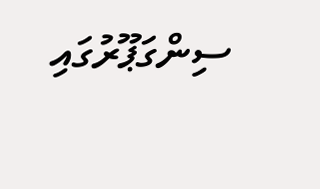ސިންގަޕޫރުގައި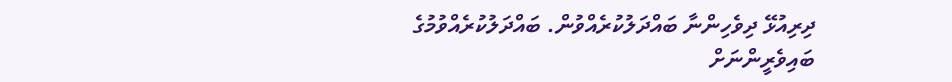ދިރިއުޅޭ ދިވެހިންނާ ބައްދަލުކުރެއްވުން. ބައްދަލުކުރެއްވުމުގެ ބައިވެރީންނަށް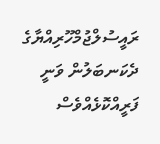ރައީސުލްޖުމްހޫރިއްޔާގެ ދެކަނބަލުން ވަނީ ފަރީއްކޮޅެއްވެސް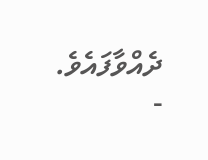ދެއްވާފައެވެ. -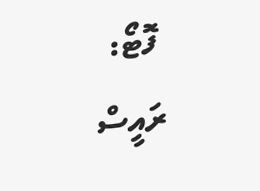ފޮޓޯ: ރައީސް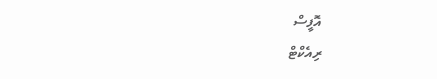އޮފީސް
ރިއެކްޓް